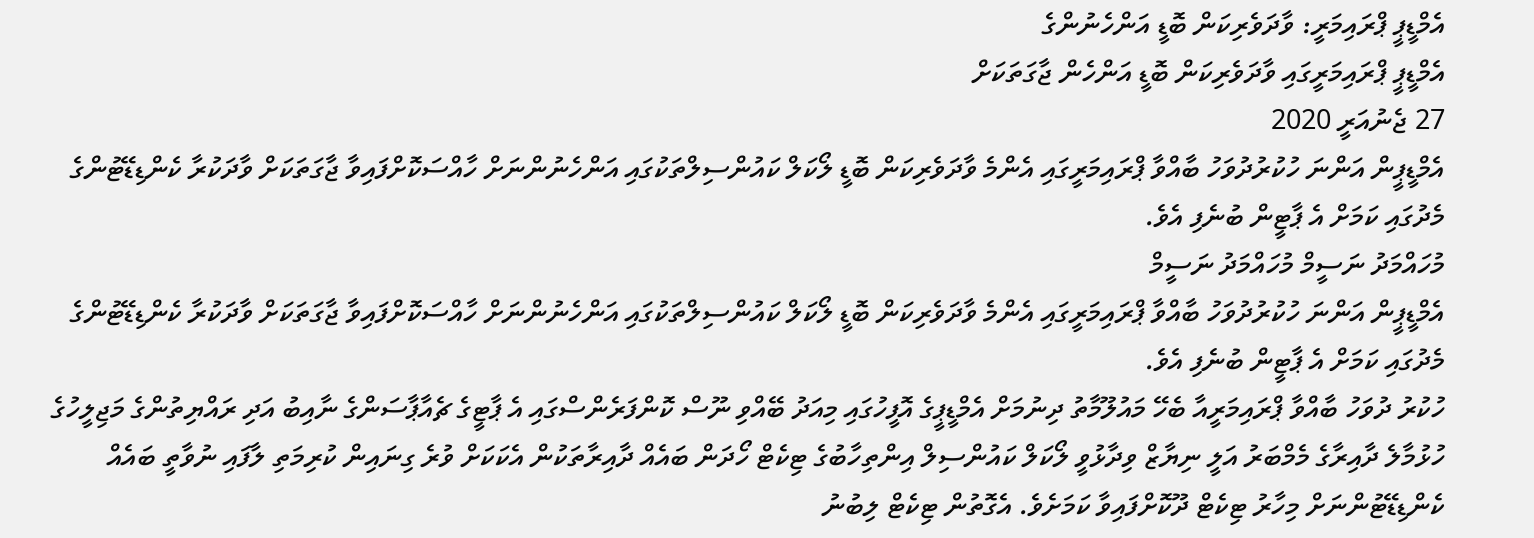އެމްޑީޕީ ޕްރައިމަރީ: ވާދަވެރިކަން ބޮޑީ އަންހެނުންގެ
އެމްޑީޕީ ޕްރައިމަރީގައި ވާދަވެރިކަން ބޮޑީ އަންހެން ޖާގަތަކަށް
27 ޖެނުއަރީ 2020
އެމްޑީޕީން އަންނަ ހުކުރުދުވަހު ބާއްވާ ޕްރައިމަރީގައި އެންމެ ވާދަވެރިކަން ބޮޑީ ލޯކަލް ކައުންސިލްތަކުގައި އަންހެނުންނަށް ހާއްސަކޮށްފައިވާ ޖާގަތަކަށް ވާދަކުރާ ކެންޑިޑޭޓުންގެ މެދުގައި ކަމަށް އެ ޕާޓީން ބުނެފި އެވެ.
މުހައްމަދު ނަސީމް މުހައްމަދު ނަސީމް
އެމްޑީޕީން އަންނަ ހުކުރުދުވަހު ބާއްވާ ޕްރައިމަރީގައި އެންމެ ވާދަވެރިކަން ބޮޑީ ލޯކަލް ކައުންސިލްތަކުގައި އަންހެނުންނަށް ހާއްސަކޮށްފައިވާ ޖާގަތަކަށް ވާދަކުރާ ކެންޑިޑޭޓުންގެ މެދުގައި ކަމަށް އެ ޕާޓީން ބުނެފި އެވެ.
ހުކުރު ދުވަހު ބާއްވާ ޕްރައިމަރީއާ ބެހޭ މައުލޫމާތު ދިނުމަށް އެމްޑީޕީގެ އޮފީހުގައި މިއަދު ބޭއްވި ނޫސް ކޮންފަރެންސްގައި އެ ޕާޓީގެ ޗެއާޕާސަންގެ ނާއިބު އަދި ރައްޔިތުންގެ މަޖިލީހުގެ ހުޅުމާލެ ދާއިރާގެ މެމްބަރު އަލީ ނިޔާޒް ވިދާޅުވީ ލޯކަލް ކައުންސިލް އިންތިހާބުގެ ޓިކެޓް ހޯދަން ބައެއް ދާއިރާތަކުން އެކަކަށް ވުރެ ގިނައިން ކުރިމަތި ލާފައި ނުވާތީ ބައެއް ކެންޑިޑޭޓުންނަށް މިހާރު ޓިކެޓް ދޫކޮށްފައިވާ ކަމަށެވެ. އެގޮތުން ޓިކެޓް ލިބުނު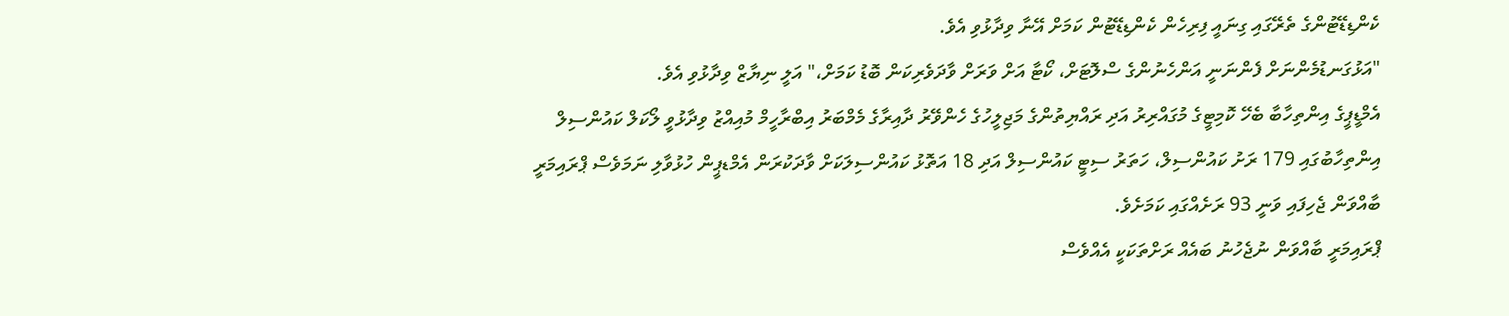ކެންޑިޑޭޓުންގެ ތެރޭގައި ގިނައީ ފިރިހެން ކެންޑިޑޭޓުން ކަމަށް އޭނާ ވިދާޅުވި އެވެ.
"އަޅުގަނޑުމެންނަށް ފެންނަނީ އަންހެނުންގެ ސްލޮޓަށް، ކޯޓާ އަށް ވަރަށް ވާދަވެރިކަން ބޮޑު ކަމަށް،" އަލީ ނިޔާޒް ވިދާޅުވި އެވެ.
އެމްޑީޕީގެ އިންތިހާބާ ބެހޭ ކޮމިޓީގެ މުގައްރިރު އަދި ރައްޔިތުންގެ މަޖިލީހުގެ ހެންވޭރު ދާއިރާގެ މެމްބަރު އިބްރާހީމް މުއިއްޒު ވިދާޅުވީ ލޯކަލް ކައުންސިލް އިންތިހާބުގައި 179 ރަށު ކައުންސިލް، ހަތަރު ސިޓީ ކައުންސިލް އަދި 18 އަތޮޅު ކައުންސިލަކަށް ވާދަކުރަން އެމްޑޕީން ހުޅުވާލި ނަމަވެސް ޕްރައިމަރީ ބާއްވަން ޖެހިފައި ވަނީ 93 ރަށެއްގައި ކަމަށެވެ.
ޕްރައިމަރީ ބާއްވަން ނުޖެހުނު ބައެއް ރަށްތަކަކީ އެއްވެސް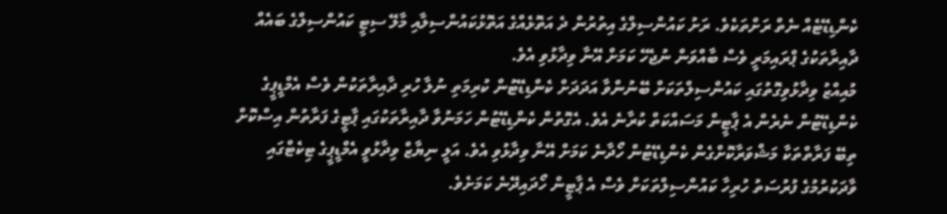ކެންޑިޑޭޓެއް ނެތް ރަށްތަކެވެ. ރަށު ކައުންސިލްގެ އިތުރުން ދެ އަތޮޅެއްގެ އަތޮޅުކައުންސިލާއި މާލޭ ސިޓީ ކައުންސިލްގެ ބައެއް ދާއިރާތަކުގެ ޕްރައިމަރީ ވެސް ބާއްވަން ނުޖެހޭ ކަމަށް އޭނާ ވިދާޅުވި އެވެ.
މުއިއްޒު ވިދާޅުވިގޮތުގައި ކައުންސިލްތަކަށް ބޭނުންވާ އަދަދަށް ކެންޑިޑޭޓުން ކުރިމަތި ނުލާ ހުރި ދާއިރާތަކުން ވެސް އެމްޑީޕީގެ ކެންޑިޑޭޓުން ނެރެން އެ ޕާޓީން މަސައްކަތް ކުރާނެ އެވެ. އެގޮތުން ކެންޑިޑޭޓުން ހަމަނުވާ ދާއިރާތަކުގައި ޕާޓީގެ ފަރާތުން އިސްކޮށް ތިބޭ ފަރާތްތަކާ މަޝްވަރާކޮށްގެން ކެންޑިޑޭޓުން ހޯދާނެ ކަމަށް އޭނާ ވިދާޅުވި އެވެ. އަލީ ނިޔާޒް ވިދާޅުވީ އެމްޑީޕީގެ ޓިކެޓްގައި ވާދަކުރުމުގެ ފުރުސަތު ހުރިހާ ކައުންސިލްތަކަށް ވެސް އެ ޕާޓީން ހޯދައިދޭނެ ކަމަށެވެ.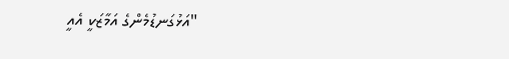"އަޅުގަނޑުމެންގެ އަމާޒަކީ އެއީ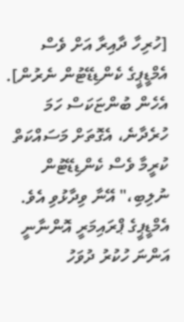[ހުރިހާ ދާއިރާ އަށް ވެސް އެމްޑީޕީގެ ކެންޑިޑޭޓުން ނެރުން]. އެހެން ބުންޏަކަސް ހަމަ ހުރެދާނެ، އެގޮތަށް މަސައްކަތް ކުރީމާ ވެސް ކެންޑިޑޭޓުން ނުލިބި،" އޭނާ ވިދާޅުވި އެވެ.
އެމްޑީޕީގެ ޕްރައިމަރީ އޮންނާނީ އަންނަ ހުކުރު ދުވަހު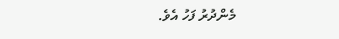މެންދުރު ފަހު އެވެ.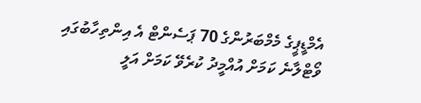އެމްޑީޕީގެ މެމްބަރުންގެ 70 ޕަސެންޓް އެ އިންތިހާބުގައި ވޯޓްލާނެ ކަމަށް އުއްމީދު ކުރެވޭ ކަމަށް އަލީ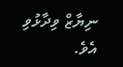ނިޔާޒް ވިދާޅުވި އެވެ.